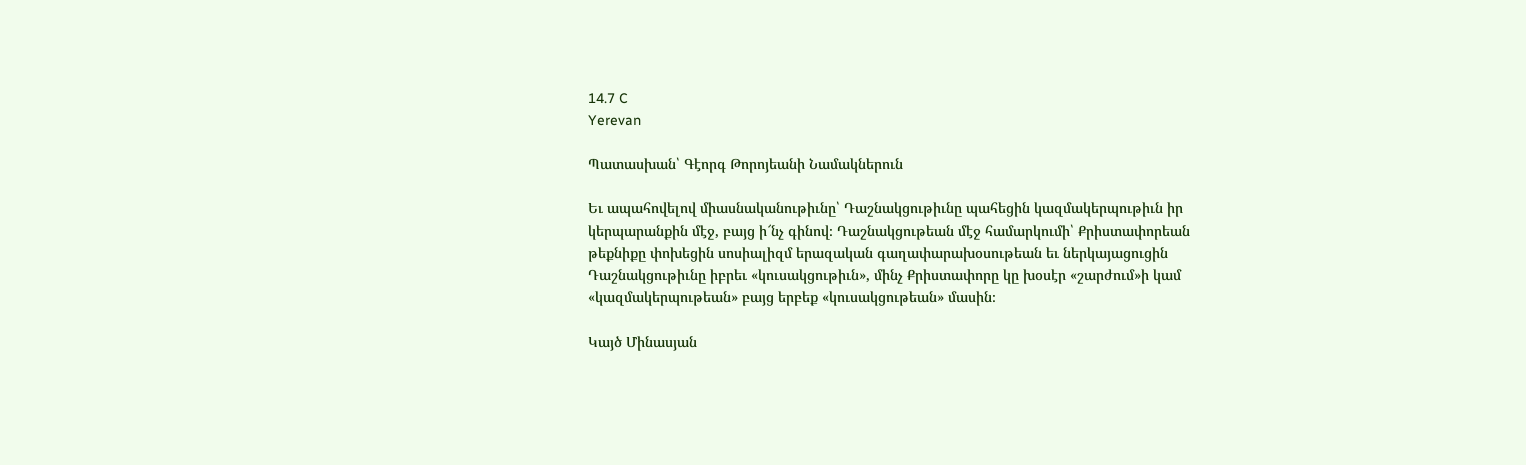14.7 C
Yerevan

Պատասխան՝ Գէորգ Թորոյեանի Նամակներուն

Եւ ապահովելով միասնականութիւնը՝ Դաշնակցութիւնը պահեցին կազմակերպութիւն իր կերպարանքին մէջ, բայց ի՜նչ գինով։ Դաշնակցութեան մէջ համարկումի՝ Քրիստափորեան թեքնիքը փոխեցին սոսիալիզմ երազական գաղափարախօսութեան եւ ներկայացուցին Դաշնակցութիւնը իբրեւ «կուսակցութիւն», մինչ Քրիստափորը կը խօսէր «շարժում»ի կամ «կազմակերպութեան» բայց երբեք «կուսակցութեան» մասին։

Կայծ Մինասյան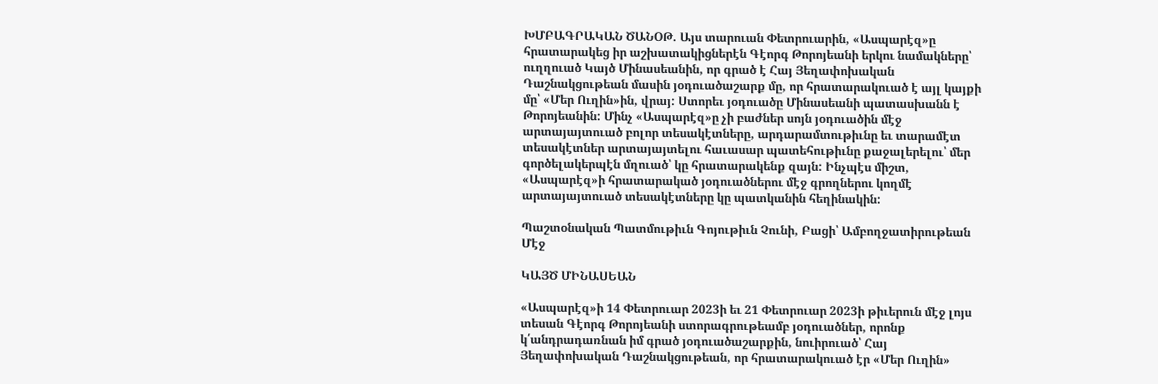ԽՄԲԱԳՐԱԿԱՆ ԾԱՆOԹ. Այս տարուան Փետրուարին, «Ասպարէզ»ը հրատարակեց իր աշխատակիցներէն Գէորգ Թորոյեանի երկու նամակները՝ ուղղուած Կայծ Մինասեանին, որ գրած է Հայ Յեղափոխական Դաշնակցութեան մասին յօդուածաշարք մը, որ հրատարակուած է այլ կայքի մը՝ «Մեր Ուղին»ին, վրայ: Ստորեւ յօդուածը Մինասեանի պատասխանն է Թորոյեանին: Մինչ «Ասպարէզ»ը չի բաժներ սոյն յօդուածին մէջ արտայայտուած բոլոր տեսակէտները, արդարամտութիւնը եւ տարամէտ տեսակէտներ արտայայտելու հաւասար պատեհութիւնը քաջալերելու՝ մեր գործելակերպէն մղուած՝ կը հրատարակենք զայն: Ինչպէս միշտ, «Ասպարէզ»ի հրատարակած յօդուածներու մէջ գրողներու կողմէ արտայայտուած տեսակէտները կը պատկանին հեղինակին:

Պաշտօնական Պատմութիւն Գոյութիւն Չունի, Բացի՝ Ամբողջատիրութեան Մէջ

ԿԱՅԾ ՄԻՆԱՍԵԱՆ

«Ասպարէզ»ի 14 Փետրուար 2023ի եւ 21 Փետրուար 2023ի թիւերուն մէջ լոյս տեսան Գէորգ Թորոյեանի ստորագրութեամբ յօդուածներ, որոնք կ՛անդրադառնան իմ գրած յօդուածաշարքին, նուիրուած՝ Հայ Յեղափոխական Դաշնակցութեան, որ հրատարակուած էր «Մեր Ուղին»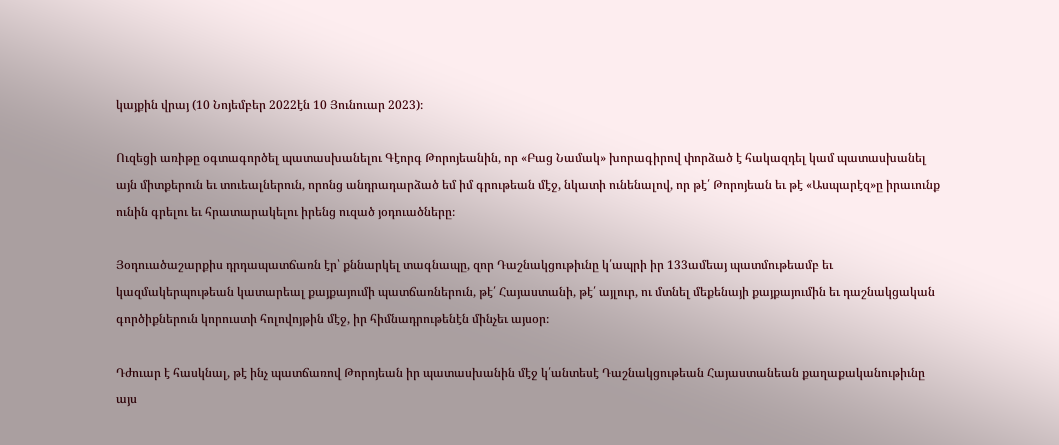կայքին վրայ (10 Նոյեմբեր 2022էն 10 Յունուար 2023)։

Ուզեցի առիթը օգտագործել պատասխանելու Գէորգ Թորոյեանին, որ «Բաց Նամակ» խորագիրով փորձած է հակազդել կամ պատասխանել այն միտքերուն եւ տուեալներուն, որոնց անդրադարձած եմ իմ գրութեան մէջ, նկատի ունենալով, որ թէ՛ Թորոյեան եւ թէ «Ասպարէզ»ը իրաւունք ունին գրելու եւ հրատարակելու իրենց ուզած յօդուածները։

Յօդուածաշարքիս դրդապատճառն էր՝ քննարկել տագնապը, զոր Դաշնակցութիւնը կ՛ապրի իր 133ամեայ պատմութեամբ եւ կազմակերպութեան կատարեալ քայքայումի պատճառներուն, թէ՛ Հայաստանի, թէ՛ այլուր, ու մտնել մեքենայի քայքայումին եւ դաշնակցական գործիքներուն կորուստի հոլովոյթին մէջ, իր հիմնադրութենէն մինչեւ այսօր։

Դժուար է հասկնալ, թէ ինչ պատճառով Թորոյեան իր պատասխանին մէջ կ՛անտեսէ Դաշնակցութեան Հայաստանեան քաղաքականութիւնը այս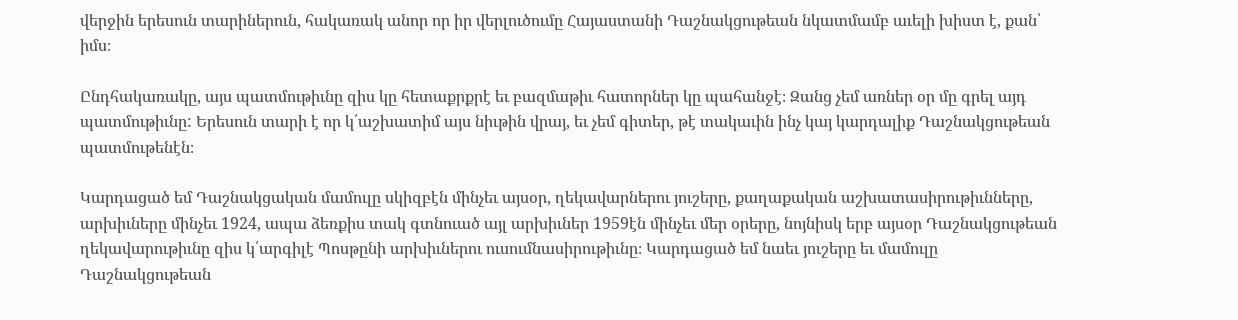վերջին երեսուն տարիներուն, հակառակ անոր որ իր վերլուծումը Հայաստանի Դաշնակցութեան նկատմամբ աւելի խիստ է, քան՝ իմս։

Ընդհակառակը, այս պատմութիւնը զիս կը հետաքրքրէ եւ բազմաթիւ հատորներ կը պահանջէ։ Զանց չեմ առներ օր մը գրել այդ պատմութիւնը: Երեսուն տարի է որ կ՛աշխատիմ այս նիւթին վրայ, եւ չեմ գիտեր, թէ տակաւին ինչ կայ կարդալիք Դաշնակցութեան պատմութենէն։

Կարդացած եմ Դաշնակցական մամուլը սկիզբէն մինչեւ այսօր, ղեկավարներու յուշերը, քաղաքական աշխատասիրութիւնները, արխիւները մինչեւ 1924, ապա ձեռքիս տակ գտնուած այլ արխիւներ 1959էն մինչեւ մեր օրերը, նոյնիսկ երբ այսօր Դաշնակցութեան ղեկավարութիւնը զիս կ՛արգիլէ Պոսթընի արխիւներու ուսումնասիրութիւնը։ Կարդացած եմ նաեւ յուշերը եւ մամուլը Դաշնակցութեան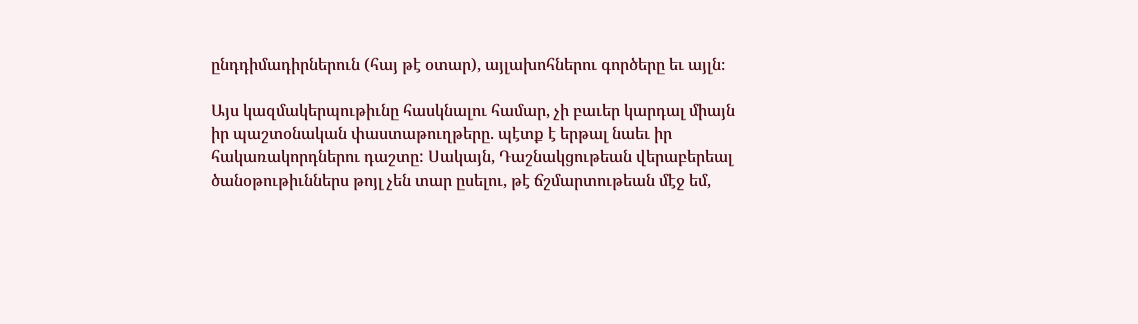ընդդիմադիրներուն (հայ թէ օտար), այլախոհներու գործերը եւ այլն։

Այս կազմակերպութիւնը հասկնալու համար, չի բաւեր կարդալ միայն իր պաշտօնական փաստաթուղթերը. պէտք է երթալ նաեւ իր հակառակորդներու դաշտը: Սակայն, Դաշնակցութեան վերաբերեալ ծանօթութիւններս թոյլ չեն տար ըսելու, թէ ճշմարտութեան մէջ եմ,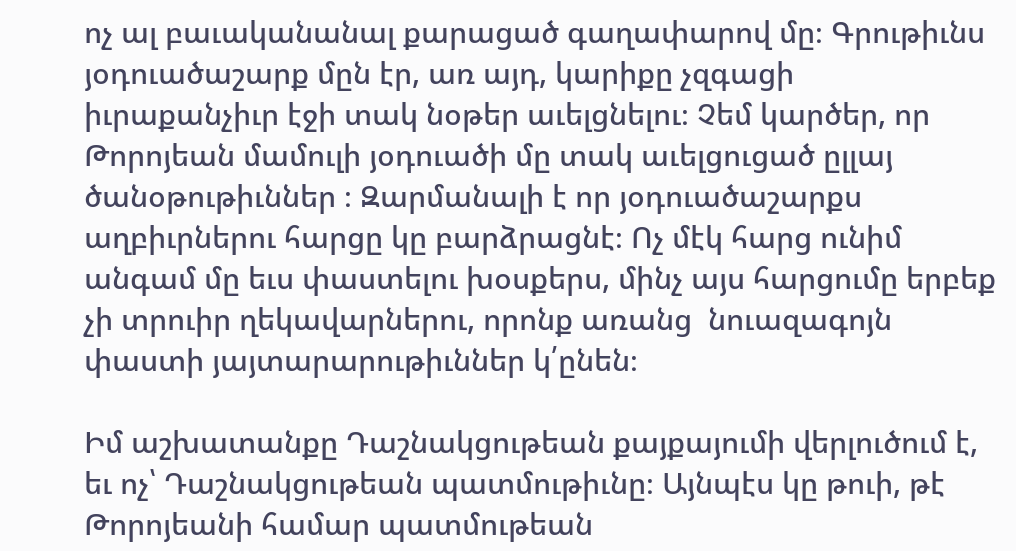ոչ ալ բաւականանալ քարացած գաղափարով մը։ Գրութիւնս յօդուածաշարք մըն էր, առ այդ, կարիքը չզգացի  իւրաքանչիւր էջի տակ նօթեր աւելցնելու։ Չեմ կարծեր, որ Թորոյեան մամուլի յօդուածի մը տակ աւելցուցած ըլլայ ծանօթութիւններ ։ Զարմանալի է որ յօդուածաշարքս աղբիւրներու հարցը կը բարձրացնէ։ Ոչ մէկ հարց ունիմ անգամ մը եւս փաստելու խօսքերս, մինչ այս հարցումը երբեք չի տրուիր ղեկավարներու, որոնք առանց  նուազագոյն փաստի յայտարարութիւններ կ՛ընեն։

Իմ աշխատանքը Դաշնակցութեան քայքայումի վերլուծում է, եւ ոչ՝ Դաշնակցութեան պատմութիւնը։ Այնպէս կը թուի, թէ Թորոյեանի համար պատմութեան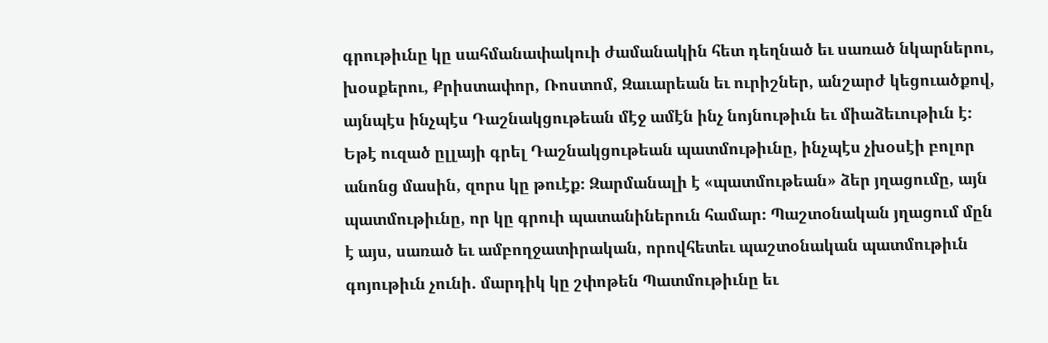գրութիւնը կը սահմանափակուի ժամանակին հետ դեղնած եւ սառած նկարներու, խօսքերու, Քրիստափոր, Ռոստոմ, Զաւարեան եւ ուրիշներ, անշարժ կեցուածքով, այնպէս ինչպէս Դաշնակցութեան մէջ ամէն ինչ նոյնութիւն եւ միաձեւութիւն է։ Եթէ ուզած ըլլայի գրել Դաշնակցութեան պատմութիւնը, ինչպէս չխօսէի բոլոր անոնց մասին, զորս կը թուէք։ Զարմանալի է «պատմութեան» ձեր յղացումը, այն պատմութիւնը, որ կը գրուի պատանիներուն համար։ Պաշտօնական յղացում մըն է այս, սառած եւ ամբողջատիրական, որովհետեւ պաշտօնական պատմութիւն գոյութիւն չունի. մարդիկ կը շփոթեն Պատմութիւնը եւ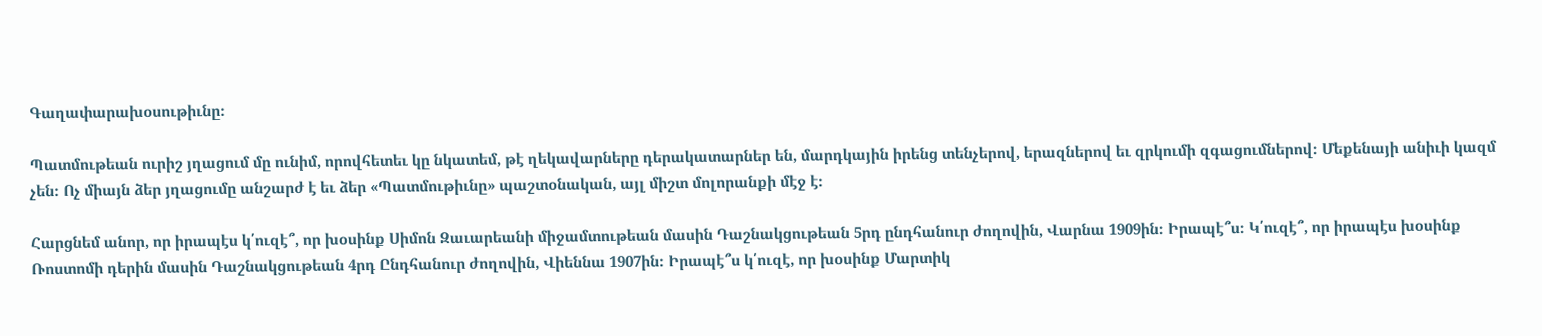Գաղափարախօսութիւնը։

Պատմութեան ուրիշ յղացում մը ունիմ, որովհետեւ կը նկատեմ, թէ ղեկավարները դերակատարներ են, մարդկային իրենց տենչերով, երազներով եւ զրկումի զգացումներով։ Մեքենայի անիւի կազմ չեն։ Ոչ միայն ձեր յղացումը անշարժ է եւ ձեր «Պատմութիւնը» պաշտօնական, այլ միշտ մոլորանքի մէջ է։

Հարցնեմ անոր, որ իրապէս կ՛ուզէ՞, որ խօսինք Սիմոն Զաւարեանի միջամտութեան մասին Դաշնակցութեան 5րդ ընդհանուր ժողովին, Վարնա 1909ին։ Իրապէ՞ս։ Կ՛ուզէ՞, որ իրապէս խօսինք Ռոստոմի դերին մասին Դաշնակցութեան 4րդ Ընդհանուր ժողովին, Վիեննա 1907ին։ Իրապէ՞ս կ՛ուզէ, որ խօսինք Մարտիկ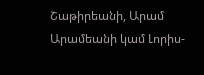Շաթիրեանի, Արամ Արամեանի կամ Լորիս-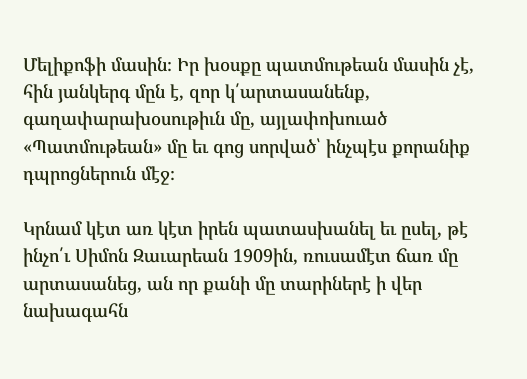Մելիքոֆի մասին։ Իր խօսքը պատմութեան մասին չէ, հին յանկերգ մըն է, զոր կ՛արտասանենք, գաղափարախօսութիւն մը, այլափոխուած «Պատմութեան» մը եւ գոց սորված՝ ինչպէս քորանիք դպրոցներուն մէջ։

Կրնամ կէտ առ կէտ իրեն պատասխանել եւ ըսել, թէ ինչո՛ւ Սիմոն Զաւարեան 1909ին, ռուսամէտ ճառ մը արտասանեց, ան որ քանի մը տարիներէ ի վեր նախագահն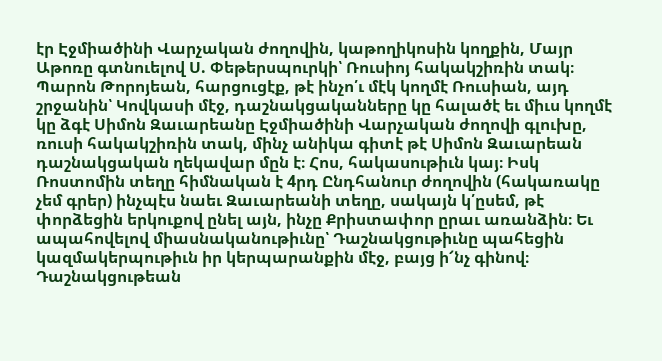էր Էջմիածինի Վարչական ժողովին, կաթողիկոսին կողքին, Մայր Աթոռը գտնուելով Ս. Փեթերսպուրկի՝ Ռուսիոյ հակակշիռին տակ։ Պարոն Թորոյեան, հարցուցէք, թէ ինչո՛ւ մէկ կողմէ Ռուսիան, այդ շրջանին՝ Կովկասի մէջ, դաշնակցականները կը հալածէ եւ միւս կողմէ կը ձգէ Սիմոն Զաւարեանը Էջմիածինի Վարչական ժողովի գլուխը, ռուսի հակակշիռին տակ, մինչ անիկա գիտէ թէ Սիմոն Զաւարեան դաշնակցական ղեկավար մըն է։ Հոս, հակասութիւն կայ։ Իսկ Ռոստոմին տեղը հիմնական է 4րդ Ընդհանուր ժողովին (հակառակը չեմ գրեր) ինչպէս նաեւ Զաւարեանի տեղը, սակայն կ՛ըսեմ, թէ փորձեցին երկուքով ընել այն, ինչը Քրիստափոր ըրաւ առանձին։ Եւ ապահովելով միասնականութիւնը՝ Դաշնակցութիւնը պահեցին կազմակերպութիւն իր կերպարանքին մէջ, բայց ի՜նչ գինով։ Դաշնակցութեան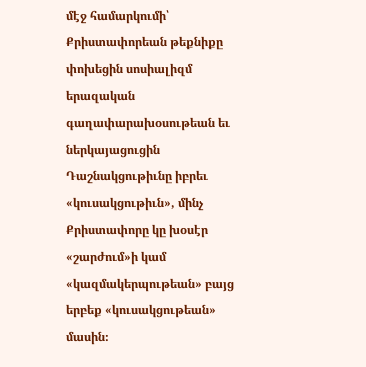մէջ համարկումի՝ Քրիստափորեան թեքնիքը փոխեցին սոսիալիզմ երազական գաղափարախօսութեան եւ ներկայացուցին Դաշնակցութիւնը իբրեւ «կուսակցութիւն», մինչ Քրիստափորը կը խօսէր «շարժում»ի կամ «կազմակերպութեան» բայց երբեք «կուսակցութեան» մասին։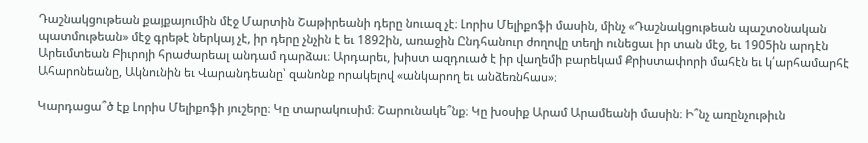Դաշնակցութեան քայքայումին մէջ Մարտին Շաթիրեանի դերը նուազ չէ։ Լորիս Մելիքոֆի մասին, մինչ «Դաշնակցութեան պաշտօնական պատմութեան» մէջ գրեթէ ներկայ չէ, իր դերը չնչին է եւ 1892ին, առաջին Ընդհանուր ժողովը տեղի ունեցաւ իր տան մէջ, եւ 1905ին արդէն Արեւմտեան Բիւրոյի հրաժարեալ անդամ դարձաւ։ Արդարեւ, խիստ ազդուած է իր վաղեմի բարեկամ Քրիստափորի մահէն եւ կ՛արհամարհէ Ահարոնեանը, Ակնունին եւ Վարանդեանը՝ զանոնք որակելով «անկարող եւ անձեռնհաս»։

Կարդացա՞ծ էք Լորիս Մելիքոֆի յուշերը։ Կը տարակուսիմ։ Շարունակե՞նք։ Կը խօսիք Արամ Արամեանի մասին։ Ի՞նչ առընչութիւն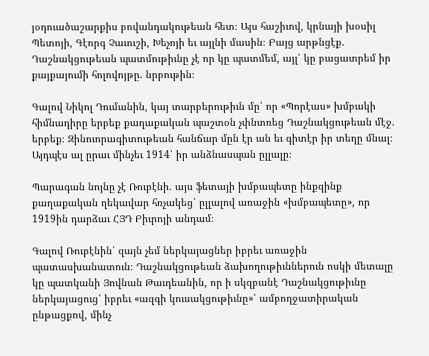յօդուածաշարքիս բովանդակութեան հետ։ Այս հաշիւով, կրնայի խօսիլ Պետոյի, Գէորգ Չաւուշի, Խեչոյի եւ այլնի մասին։ Բայց արթնցէք. Դաշնակցութեան պատմութիւնը չէ որ կը պատմեմ, այլ՝ կը բացատրեմ իր քայքայումի հոլովոյթը. նրբութին։

Գալով Նիկոլ Դումանին, կայ տարբերութիւն մը՝ որ «Պորէաս» խմբակի հիմնադիրը երբեք քաղաքական պաշտօն չփնտռեց Դաշնակցութեան մէջ. երբեք։ Զինուորագիտութեան հանճար մըն էր ան եւ գիտէր իր տեղը մնալ։ Այդպէս ալ ըրաւ մինչեւ 1914՝ իր անձնասպան ըլլալը։

Պարագան նոյնը չէ Ռուբէնի. այս ֆետայի խմբապետը ինքզինք քաղաքական ղեկավար հռչակեց՝ ըլլալով առաջին «խմբապետը», որ 1919ին դարձաւ ՀՅԴ Բիւրոյի անդամ։

Գալով Ռուբէնին՝ զայն չեմ ներկայացներ իբրեւ առաջին պատասխանատուն։ Դաշնակցութեան ձախողութիւններուն ոսկի մետալը կը պատկանի Յովնան Թաւդեանին, որ ի սկզբանէ Դաշնակցութիւնը ներկայացուց՝ իբրեւ «ազգի կուսակցութիւնը»՝ ամբողջատիրական ընթացքով, մինչ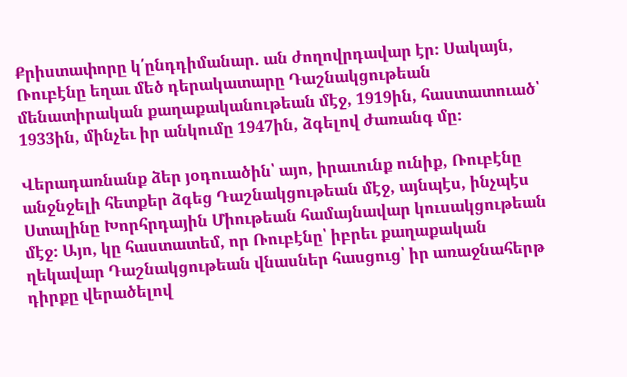Քրիստափորը կ՛ընդդիմանար. ան ժողովրդավար էր։ Սակայն, Ռուբէնը եղաւ մեծ դերակատարը Դաշնակցութեան մենատիրական քաղաքականութեան մէջ, 1919ին, հաստատուած՝ 1933ին, մինչեւ իր անկումը 1947ին, ձգելով ժառանգ մը։

Վերադառնանք ձեր յօդուածին՝ այո, իրաւունք ունիք, Ռուբէնը անջնջելի հետքեր ձգեց Դաշնակցութեան մէջ, այնպէս, ինչպէս Ստալինը Խորհրդային Միութեան համայնավար կուսակցութեան մէջ։ Այո, կը հաստատեմ, որ Ռուբէնը՝ իբրեւ քաղաքական ղեկավար Դաշնակցութեան վնասներ հասցուց՝ իր առաջնահերթ դիրքը վերածելով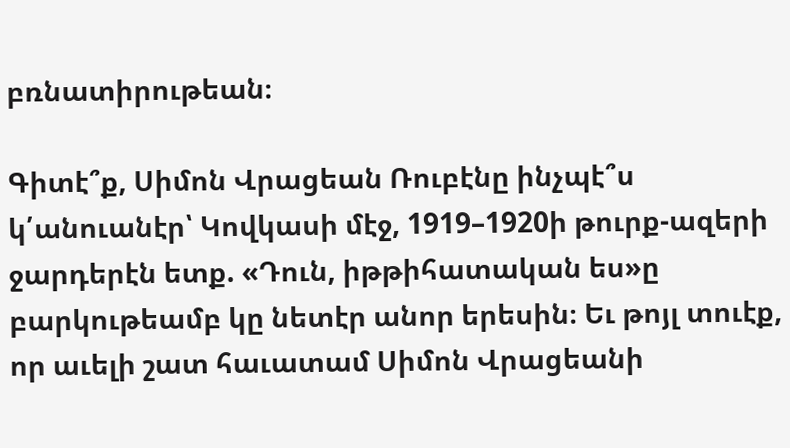բռնատիրութեան։

Գիտէ՞ք, Սիմոն Վրացեան Ռուբէնը ինչպէ՞ս կ՛անուանէր՝ Կովկասի մէջ, 1919–1920ի թուրք-ազերի ջարդերէն ետք. «Դուն, իթթիհատական ես»ը բարկութեամբ կը նետէր անոր երեսին։ Եւ թոյլ տուէք, որ աւելի շատ հաւատամ Սիմոն Վրացեանի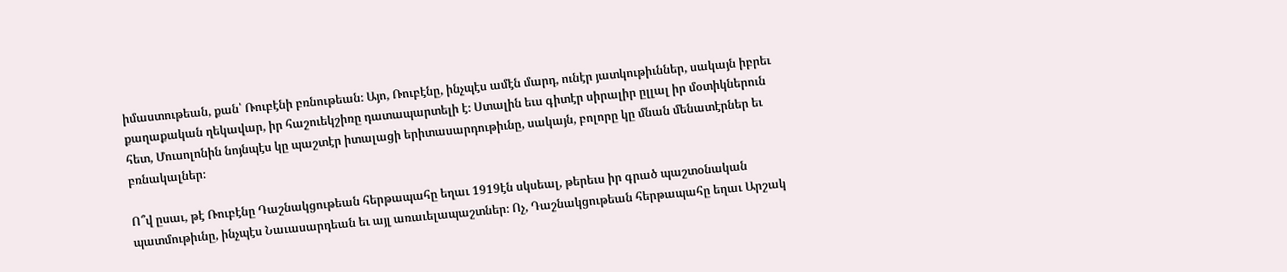իմաստութեան, քան՝ Ռուբէնի բռնութեան։ Այո, Ռուբէնը, ինչպէս ամէն մարդ, ունէր յատկութիւններ, սակայն իբրեւ քաղաքական ղեկավար, իր հաշուեկշիռը դատապարտելի է։ Ստալին եւս գիտէր սիրալիր ըլլալ իր մօտիկներուն հետ, Մուսոլոնին նոյնպէս կը պաշտէր իտալացի երիտասարդութիւնը, սակայն, բոլորը կը մնան մենատէրներ եւ բռնակալներ։

Ո՞վ ըսաւ, թէ Ռուբէնը Դաշնակցութեան հերթապահը եղաւ 1919էն սկսեալ, թերեւս իր գրած պաշտօնական պատմութիւնը, ինչպէս Նաւասարդեան եւ այլ առաւելապաշտներ։ Ոչ, Դաշնակցութեան հերթապահը եղաւ Արշակ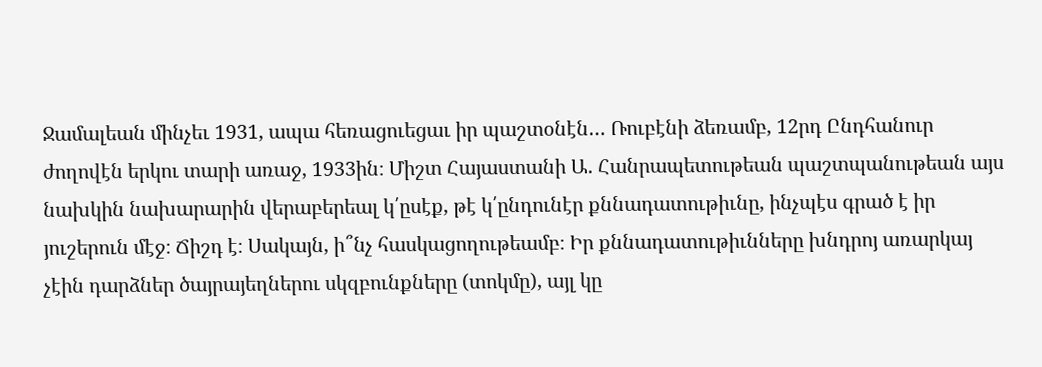Ջամալեան մինչեւ 1931, ապա հեռացուեցաւ իր պաշտօնէն… Ռուբէնի ձեռամբ, 12րդ Ընդհանուր ժողովէն երկու տարի առաջ, 1933ին։ Միշտ Հայաստանի Ա. Հանրապետութեան պաշտպանութեան այս նախկին նախարարին վերաբերեալ կ՛ըսէք, թէ կ՛ընդունէր քննադատութիւնը, ինչպէս գրած է իր յուշերուն մէջ։ Ճիշդ է։ Սակայն, ի՞նչ հասկացողութեամբ։ Իր քննադատութիւնները խնդրոյ առարկայ չէին դարձներ ծայրայեղներու սկզբունքները (տոկմը), այլ կը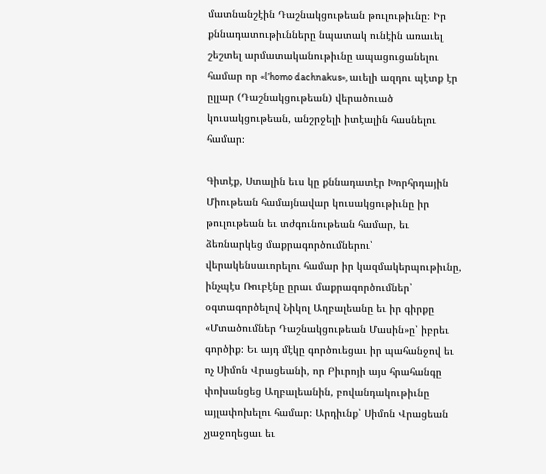մատնանշէին Դաշնակցութեան թուլութիւնը։ Իր քննադատութիւնները նպատակ ունէին առաւել շեշտել արմատականութիւնը ապացուցանելու համար որ «l’homo dachnakus», աւելի ազդու պէտք էր ըլլար (Դաշնակցութեան) վերածուած կուսակցութեան, անշրջելի իտէալին հասնելու համար։

Գիտէք, Ստալին եւս կը քննադատէր Խորհրդային Միութեան համայնավար կուսակցութիւնը իր թուլութեան եւ տժգունութեան համար, եւ ձեռնարկեց մաքրագործումներու՝ վերակենսաւորելու համար իր կազմակերպութիւնը, ինչպէս Ռուբէնը ըրաւ մաքրագործումներ՝ օգտագործելով Նիկոլ Աղբալեանը եւ իր գիրքը «Մտածումներ Դաշնակցութեան Մասին»ը՝ իբրեւ գործիք։ Եւ այդ մէկը գործուեցաւ իր պահանջով եւ ոչ Սիմոն Վրացեանի, որ Բիւրոյի այս հրահանգը փոխանցեց Աղբալեանին, բովանդակութիւնը այլափոխելու համար։ Արդիւնք՝ Սիմոն Վրացեան չյաջողեցաւ եւ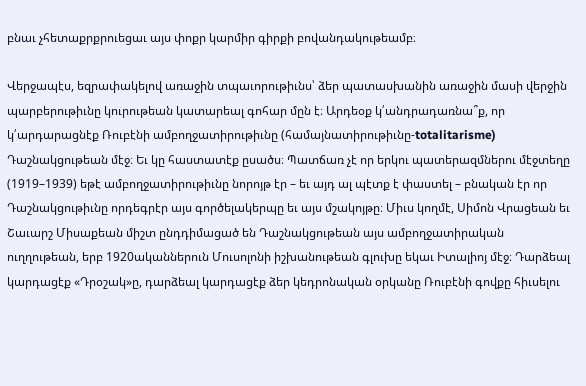բնաւ չհետաքրքրուեցաւ այս փոքր կարմիր գիրքի բովանդակութեամբ։

Վերջապէս, եզրափակելով առաջին տպաւորութիւնս՝ ձեր պատասխանին առաջին մասի վերջին պարբերութիւնը կուրութեան կատարեալ գոհար մըն է։ Արդեօք կ՛անդրադառնա՞ք, որ կ՛արդարացնէք Ռուբէնի ամբողջատիրութիւնը (համայնատիրութիւնը-totalitarisme) Դաշնակցութեան մէջ։ Եւ կը հաստատէք ըսածս։ Պատճառ չէ որ երկու պատերազմներու մէջտեղը (1919–1939) եթէ ամբողջատիրութիւնը նորոյթ էր – եւ այդ ալ պէտք է փաստել – բնական էր որ Դաշնակցութիւնը որդեգրէր այս գործելակերպը եւ այս մշակոյթը։ Միւս կողմէ, Սիմոն Վրացեան եւ Շաւարշ Միսաքեան միշտ ընդդիմացած են Դաշնակցութեան այս ամբողջատիրական ուղղութեան, երբ 1920ականներուն Մուսոլոնի իշխանութեան գլուխը եկաւ Իտալիոյ մէջ։ Դարձեալ կարդացէք «Դրօշակ»ը, դարձեալ կարդացէք ձեր կեդրոնական օրկանը Ռուբէնի գովքը հիւսելու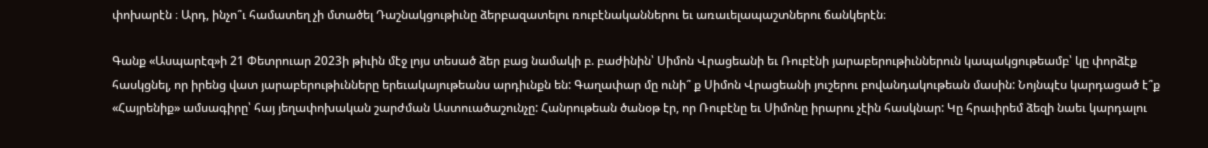փոխարէն ։ Արդ, ինչո՞ւ համատեղ չի մտածել Դաշնակցութիւնը ձերբազատելու ռուբէնականներու եւ առաւելապաշտներու ճանկերէն։

Գանք «Ասպարէզ»ի 21 Փետրուար 2023ի թիւին մէջ լոյս տեսած ձեր բաց նամակի բ. բաժինին՝ Սիմոն Վրացեանի եւ Ռուբէնի յարաբերութիւններուն կապակցութեամբ՝ կը փորձէք հասկցնել, որ իրենց վատ յարաբերութիւնները երեւակայութեանս արդիւնքն են: Գաղափար մը ունի՞ ք Սիմոն Վրացեանի յուշերու բովանդակութեան մասին: Նոյնպէս կարդացած է՞ք «Հայրենիք» ամսագիրը՝ հայ յեղափոխական շարժման Աստուածաշունչը: Հանրութեան ծանօթ էր, որ Ռուբէնը եւ Սիմոնը իրարու չէին հասկնար: Կը հրաւիրեմ ձեզի նաեւ կարդալու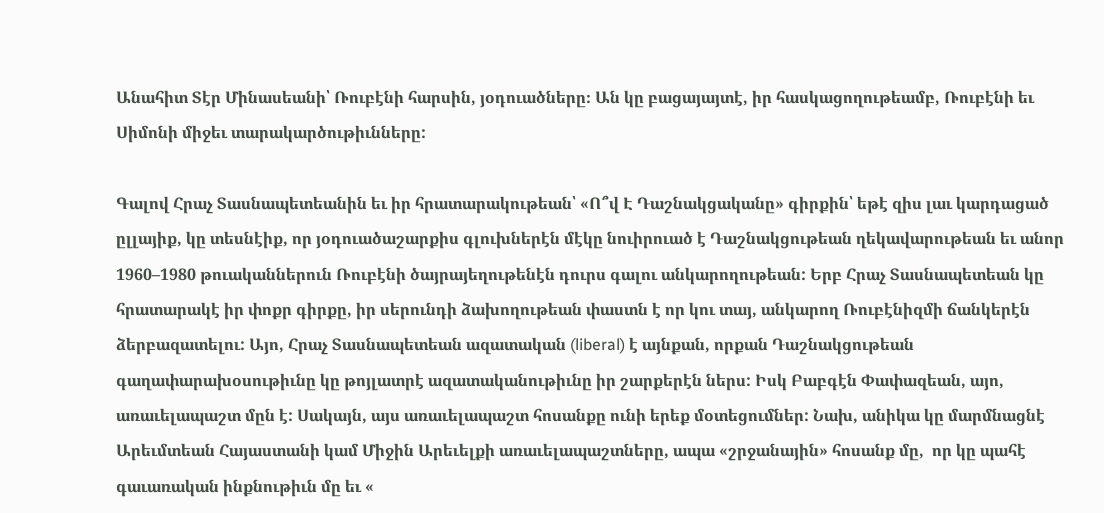Անահիտ Տէր Մինասեանի՝ Ռուբէնի հարսին, յօդուածները։ Ան կը բացայայտէ, իր հասկացողութեամբ, Ռուբէնի եւ Սիմոնի միջեւ տարակարծութիւնները:

Գալով Հրաչ Տասնապետեանին եւ իր հրատարակութեան՝ «Ո՞վ Է Դաշնակցականը» գիրքին՝ եթէ զիս լաւ կարդացած ըլլայիք, կը տեսնէիք, որ յօդուածաշարքիս գլուխներէն մէկը նուիրուած է Դաշնակցութեան ղեկավարութեան եւ անոր 1960–1980 թուականներուն Ռուբէնի ծայրայեղութենէն դուրս գալու անկարողութեան: Երբ Հրաչ Տասնապետեան կը հրատարակէ իր փոքր գիրքը, իր սերունդի ձախողութեան փաստն է որ կու տայ, անկարող Ռուբէնիզմի ճանկերէն ձերբազատելու: Այո, Հրաչ Տասնապետեան ազատական (liberal) է այնքան, որքան Դաշնակցութեան գաղափարախօսութիւնը կը թոյլատրէ ազատականութիւնը իր շարքերէն ներս: Իսկ Բաբգէն Փափազեան, այո, առաւելապաշտ մըն է: Սակայն, այս առաւելապաշտ հոսանքը ունի երեք մօտեցումներ: Նախ, անիկա կը մարմնացնէ Արեւմտեան Հայաստանի կամ Միջին Արեւելքի առաւելապաշտները, ապա «շրջանային» հոսանք մը,  որ կը պահէ գաւառական ինքնութիւն մը եւ «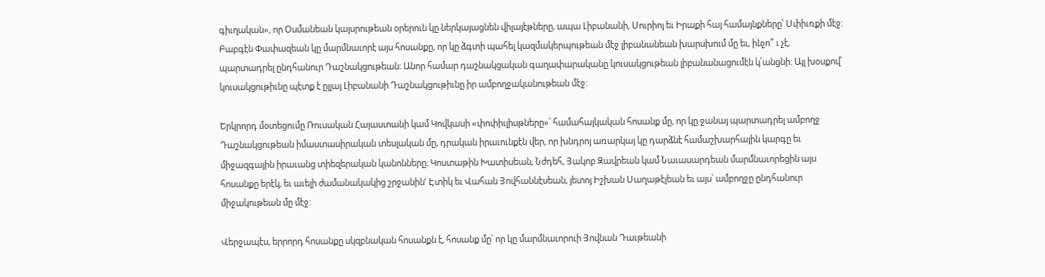գիւղական», որ Օսմանեան կայսրութեան օրերուն կը ներկայացնեն վիլայէթները, ապա Լիբանանի, Սուրիոյ եւ Իրաքի հայ համայնքները՝ Սփիւռքի մէջ: Բաբգէն Փափազեան կը մարմնաւորէ այս հոսանքը, որ կը ձգտի պահել կազմակերպութեան մէջ լիբանանեան խարսխում մը եւ, ինչո՞ ւ չէ, պարտադրել ընդհանուր Դաշնակցութեան: Անոր համար դաշնակցական գաղափարականը կուսակցութեան լիբանանացումէն կ՛անցնի: Այլ խօսքով՝ կուսակցութիւնը պէտք է ըլլայ Լիբանանի Դաշնակցութիւնը իր ամբողջականութեան մէջ:

Երկրորդ մօտեցումը Ռուսական Հայաստանի կամ Կովկասի «փոփիւլիսթները»՝ համահայկական հոսանք մը, որ կը ջանայ պարտադրել ամբողջ Դաշնակցութեան իմաստասիրական տեսլական մը, դրական իրաւունքէն վեր, որ խնդրոյ առարկայ կը դարձնէ համաշխարհային կարգը եւ միջազգային իրաւանց տիեզերական կանոնները։ Կոստաթին Խատիսեան, Նժդեհ, Յակոբ Զավրեան կամ Նաւասարդեան մարմնաւորեցին այս հոսանքը երէկ, եւ աւելի ժամանակակից շրջանին‘ Էտիկ եւ Վահան Յովհաննէսեան, յետոյ Իշխան Սաղաթէլեան եւ այս՝ ամբողջը ընդհանուր միջակութեան մը մէջ:

Վերջապէս, երրորդ հոսանքը սկզբնական հոսանքն է, հոսանք մը՝ որ կը մարմնաւորուի Յովնան Դաւթեանի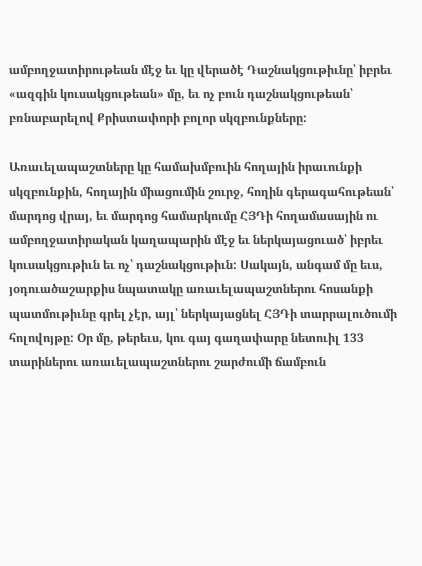ամբողջատիրութեան մէջ եւ կը վերածէ Դաշնակցութիւնը՝ իբրեւ «ազգին կուսակցութեան» մը, եւ ոչ բուն դաշնակցութեան՝ բռնաբարելով Քրիստափորի բոլոր սկզբունքները:

Առաւելապաշտները կը համախմբուին հողային իրաւունքի սկզբունքին, հողային միացումին շուրջ, հողին գերագահութեան՝ մարդոց վրայ, եւ մարդոց համարկումը ՀՅԴի հողամասային ու ամբողջատիրական կաղապարին մէջ եւ ներկայացուած՝ իբրեւ կուսակցութիւն եւ ոչ՝ դաշնակցութիւն: Սակայն, անգամ մը եւս, յօդուածաշարքիս նպատակը առաւելապաշտներու հոսանքի պատմութիւնը գրել չէր, այլ՝ ներկայացնել ՀՅԴի տարրալուծումի հոլովոյթը: Օր մը, թերեւս, կու գայ գաղափարը նետուիլ 133 տարիներու առաւելապաշտներու շարժումի ճամբուն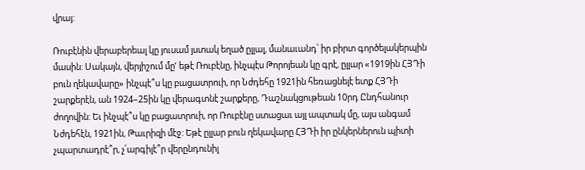վրայ:

Ռուբէնին վերաբերեալ կը յուսամ յստակ եղած ըլլալ, մանաւանդ՝ իր բիրտ գործելակերպին մասին: Սակայն, վերյիշում մը‘ եթէ Ռուբէնը, ինչպէս Թորոյեան կը գրէ, ըլլար «1919ին ՀՅԴի բուն ղեկավարը» ինչպէ՞ս կը բացատրուի, որ Նժդեհը 1921ին հեռացնելէ ետք ՀՅԴի շարքերէն, ան 1924–25ին կը վերագտնէ շարքերը, Դաշնակցութեան 10րդ Ընդհանուր ժողովին: Եւ ինչպէ՞ս կը բացատրուի, որ Ռուբէնը ստացաւ այլ ապտակ մը, այս անգամ Նժդեհէն, 1921ին, Թաւրիզի մէջ: Եթէ ըլլար բուն ղեկավարը ՀՅԴի իր ընկերներուն պիտի չպարտադրէ՞ր, չ՛արգիլէ՞ր վերընդունիլ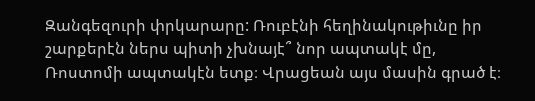Զանգեզուրի փրկարարը: Ռուբէնի հեղինակութիւնը իր շարքերէն ներս պիտի չխնայէ՞ նոր ապտակէ մը, Ռոստոմի ապտակէն ետք։ Վրացեան այս մասին գրած է։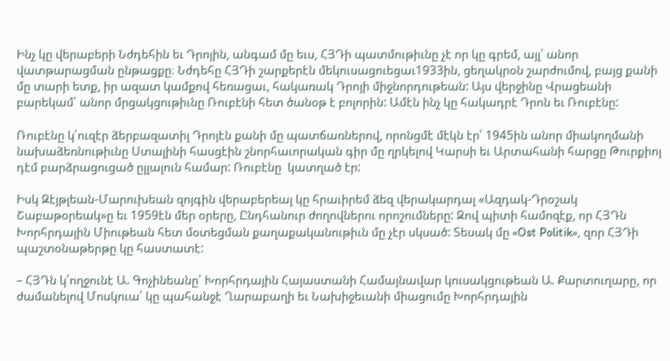Ինչ կը վերաբերի Նժդեհին եւ Դրոյին, անգամ մը եւս, ՀՅԴի պատմութիւնը չէ որ կը գրեմ, այլ՝ անոր վատթարացման ընթացքը։ Նժդեհը ՀՅԴի շարքերէն մեկուսացուեցաւ1933ին, ցեղակրօն շարժումով, բայց քանի մը տարի ետք, իր ազատ կամքով հեռացաւ, հակառակ Դրոյի միջնորդութեան: Այս վերջինը Վրացեանի բարեկամ՝ անոր մրցակցութիւնը Ռուբէնի հետ ծանօթ է բոլորին: Ամէն ինչ կը հակադրէ Դրոն եւ Ռուբէնը:

Ռուբէնը կ՛ուզէր ձերբազատիլ Դրոյէն քանի մը պատճառներով, որոնցմէ մէկն էր՝ 1945ին անոր միակողմանի նախաձեռնութիւնը Ստալինի հասցէին շնորհաւորական գիր մը ղրկելով Կարսի եւ Արտահանի հարցը Թուրքիոյ դէմ բարձրացուցած ըլլալուն համար: Ռուբէնը  կատղած էր:

Իսկ Զէյթլեան-Մարուխեան զոյգին վերաբերեալ կը հրաւիրեմ ձեզ վերակարդալ «Ազդակ-Դրօշակ Շաբաթօրեակ»ը եւ 1959էն մեր օրերը, Ընդհանուր ժողովներու որոշումները: Զով պիտի համոզէք, որ ՀՅԴն Խորհրդային Միութեան հետ մօտեցման քաղաքականութիւն մը չէր սկսած: Տեսակ մը «Ost Politik», զոր ՀՅԴի պաշտօնաթերթը կը հաստատէ:

– ՀՅԴն կ՛ողջունէ Ա. Գոչինեանը՝ Խորհրդային Հայաստանի Համայնավար կուսակցութեան Ա. Քարտուղարը, որ ժամանելով Մոսկուա՝ կը պահանջէ Ղարաբաղի եւ Նախիջեւանի միացումը Խորհրդային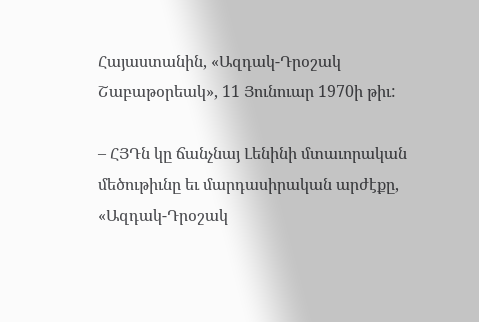Հայաստանին, «Ազդակ-Դրօշակ Շաբաթօրեակ», 11 Յունուար 1970ի թիւ:

– ՀՅԴն կը ճանչնայ Լենինի մտաւորական մեծութիւնը եւ մարդասիրական արժէքը, «Ազդակ-Դրօշակ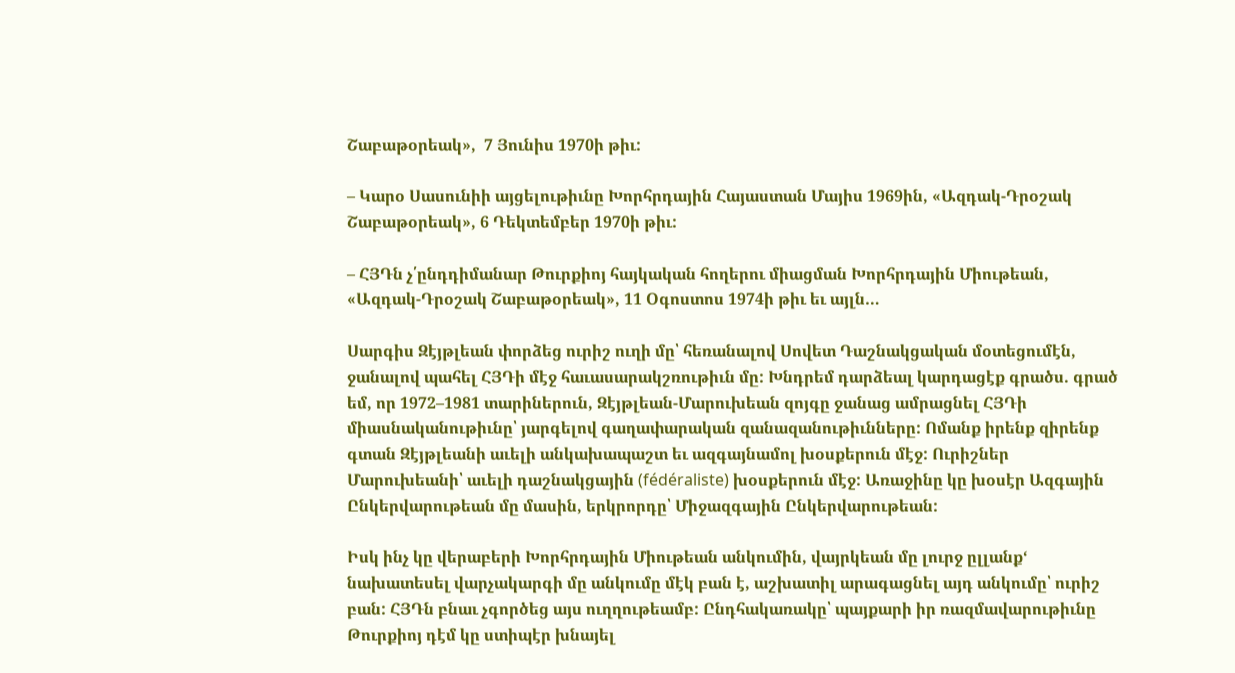Շաբաթօրեակ»,  7 Յունիս 1970ի թիւ:

– Կարօ Սասունիի այցելութիւնը Խորհրդային Հայաստան Մայիս 1969ին, «Ազդակ-Դրօշակ Շաբաթօրեակ», 6 Դեկտեմբեր 1970ի թիւ:

– ՀՅԴն չ՛ընդդիմանար Թուրքիոյ հայկական հողերու միացման Խորհրդային Միութեան,  «Ազդակ-Դրօշակ Շաբաթօրեակ», 11 Օգոստոս 1974ի թիւ եւ այլն…

Սարգիս Զէյթլեան փորձեց ուրիշ ուղի մը՝ հեռանալով Սովետ Դաշնակցական մօտեցումէն, ջանալով պահել ՀՅԴի մէջ հաւասարակշռութիւն մը: Խնդրեմ դարձեալ կարդացէք գրածս. գրած եմ, որ 1972–1981 տարիներուն, Զէյթլեան-Մարուխեան զոյգը ջանաց ամրացնել ՀՅԴի միասնականութիւնը՝ յարգելով գաղափարական զանազանութիւնները: Ոմանք իրենք զիրենք գտան Զէյթլեանի աւելի անկախապաշտ եւ ազգայնամոլ խօսքերուն մէջ: Ուրիշներ Մարուխեանի՝ աւելի դաշնակցային (fédéraliste) խօսքերուն մէջ: Առաջինը կը խօսէր Ազգային Ընկերվարութեան մը մասին, երկրորդը՝ Միջազգային Ընկերվարութեան:

Իսկ ինչ կը վերաբերի Խորհրդային Միութեան անկումին, վայրկեան մը լուրջ ըլլանք‘ նախատեսել վարչակարգի մը անկումը մէկ բան է, աշխատիլ արագացնել այդ անկումը՝ ուրիշ բան: ՀՅԴն բնաւ չգործեց այս ուղղութեամբ: Ընդհակառակը՝ պայքարի իր ռազմավարութիւնը Թուրքիոյ դէմ կը ստիպէր խնայել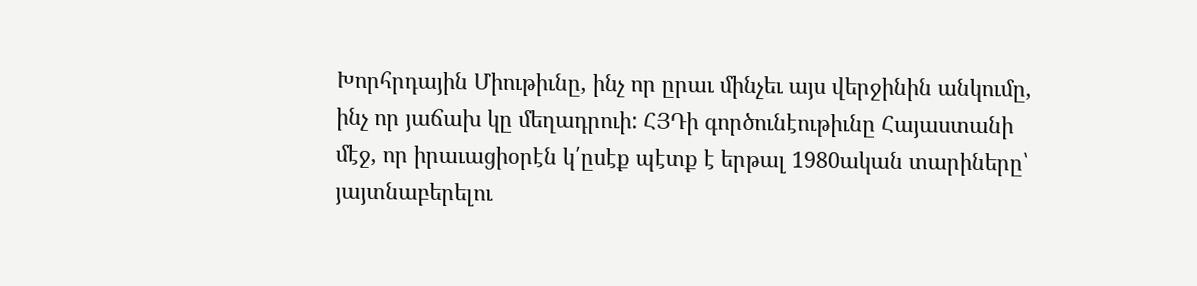Խորհրդային Միութիւնը, ինչ որ ըրաւ մինչեւ այս վերջինին անկումը, ինչ որ յաճախ կը մեղադրուի: ՀՅԴի գործունէութիւնը Հայաստանի մէջ, որ իրաւացիօրէն կ՛ըսէք պէտք է երթալ 1980ական տարիները՝ յայտնաբերելու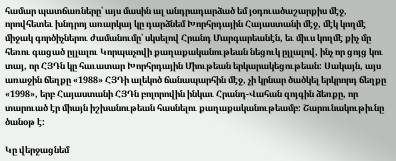համար պատճառները՝ այս մասին ալ անդրադարձած եմ յօդուածաշարքիս մէջ, որովհետեւ խնդրոյ առարկայ կը դարձնեմ Խորհրդային Հայաստանի մէջ, մէկ կողմէ միջակ գործիչներու ժամանումը՝ սկսելով Հրանդ Մարգարեանէն, եւ միւս կողմէ քիչ մը հեռու գացած ըլլալու Կորպաչովի քաղաքականութեան նեցուկ ըլլալով, ինչ որ ցոյց կու տայ, որ ՀՅԴն կը հաւատար Խորհրդային Միութեան երկարակեցութեան: Սակայն, այս առաջին ճեղքը «1988» ՀՅԴի ալեկոծ ճանապարհին մէջ, չի կրնար ծածկել երկրորդ ճեղքը «1998», երբ Հայաստանի ՀՅԴն բոլորովին ինկաւ Հրանդ-Վահան զոյգին ձեռքը, որ տարուած էր միայն իշխանութեան հասնելու քաղաքականութեամբ: Շարունակութիւնը ծանօթ է:

Կը վերջացնեմ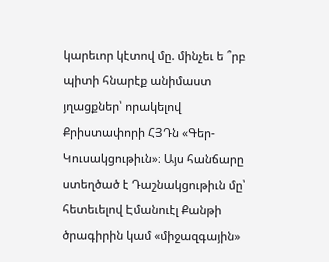կարեւոր կէտով մը. մինչեւ ե ՞րբ պիտի հնարէք անիմաստ յղացքներ՝ որակելով Քրիստափորի ՀՅԴն «Գեր-Կուսակցութիւն»։ Այս հանճարը ստեղծած է Դաշնակցութիւն մը՝ հետեւելով Էմանուէլ Քանթի ծրագիրին կամ «միջազգային»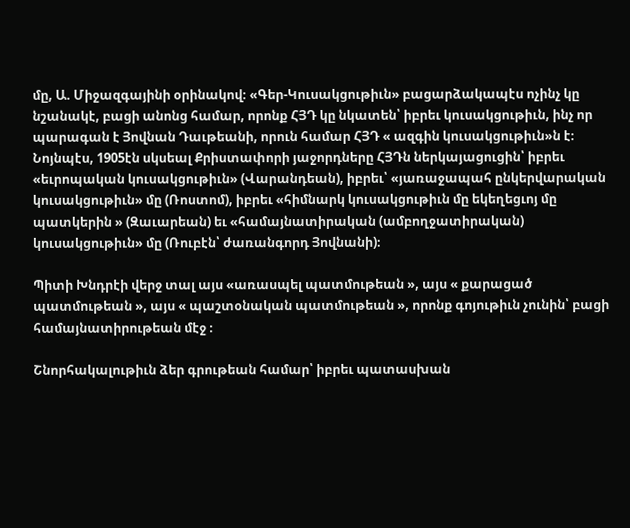մը, Ա. Միջազգայինի օրինակով։ «Գեր-Կուսակցութիւն» բացարձակապէս ոչինչ կը նշանակէ, բացի անոնց համար, որոնք ՀՅԴ կը նկատեն՝ իբրեւ կուսակցութիւն, ինչ որ պարագան է Յովնան Դաւթեանի, որուն համար ՀՅԴ « ազգին կուսակցութիւն»ն է։ Նոյնպէս, 1905էն սկսեալ Քրիստափորի յաջորդները ՀՅԴն ներկայացուցին՝ իբրեւ «եւրոպական կուսակցութիւն» (Վարանդեան), իբրեւ՝ «յառաջապահ ընկերվարական կուսակցութիւն» մը (Ռոստոմ), իբրեւ «հիմնարկ կուսակցութիւն մը եկեղեցւոյ մը պատկերին » (Զաւարեան) եւ «համայնատիրական (ամբողջատիրական) կուսակցութիւն» մը (Ռուբէն՝ ժառանգորդ Յովնանի)։

Պիտի Խնդրէի վերջ տալ այս «առասպել պատմութեան », այս « քարացած պատմութեան », այս « պաշտօնական պատմութեան », որոնք գոյութիւն չունին՝ բացի համայնատիրութեան մէջ ։

Շնորհակալութիւն ձեր գրութեան համար՝ իբրեւ պատասխան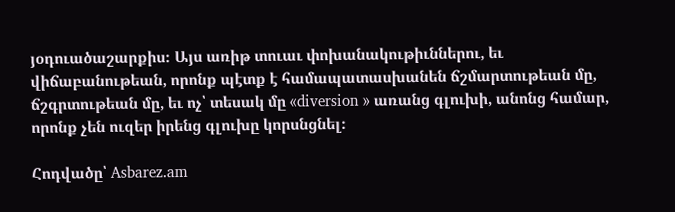յօդուածաշարքիս։ Այս առիթ տուաւ փոխանակութիւններու, եւ վիճաբանութեան, որոնք պէտք է համապատասխանեն ճշմարտութեան մը, ճշգրտութեան մը, եւ ոչ՝ տեսակ մը «diversion » առանց գլուխի, անոնց համար, որոնք չեն ուզեր իրենց գլուխը կորսնցնել։

Հոդվածը՝ Asbarez.am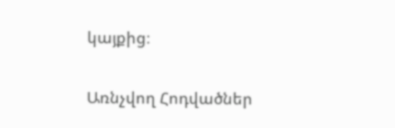կայքից։

Առնչվող Հոդվածներ